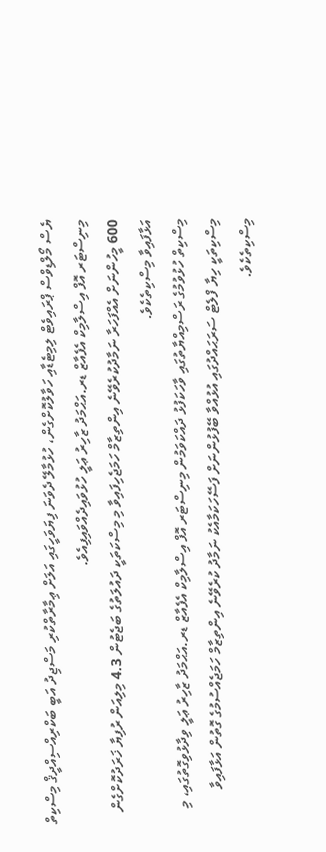ޔެސް މޯލްޑިވްސް ޕްރައިވެޓް ލިމިޓެޑާއި ހަވާލުކޮށްގެން، ހުޅުމާލޭ ދެވަނަ ފިޔަވަހީގައި އަލަށް ޢިމާރާތްކުރި މަސްޖިދު އަބީ ބަކްރިއްސިއްދީޤް މިސްކިތް މިނިސްޓަރ އޮފް އިސްލާމިކް އެފެއާޒް ޑރ.އަޙްމަދު ޒާހިރު ޢަލީ ހުޅުވައިދެއްވައިފިއެވެ.
600 މީހުންނަށް އެއްފަހަރާ ނަމާދުކުރެވޭނެ އިންތިޒާމް ހަމަޖެހިފައިވާ މި މިސްކަތަކީ ދައުލަތުގެ ބަޖެޓުން 4.3 މިލިއަން ރުފިޔާ ޚަރަދުކޮށްގެން އަޅާފައިވާ މިސްކިތެކެވެ.
މިސްކިތް ހުޅުވުމުގެ ރަސްމިއްޔާތުގައި ވާހަކަފުޅު ދައްކަވަމުން މިނިސްޓަރ އޮފް އިސްލާމިކް އެފެއާޒް ޑރ.އަޙްމަދު ޒާހިރު ޢަލީ ވިދާޅުވިގޮތުގައި، މި މިސްކިތަކީ ހިޔާ ފްލެޓް ސަރަޙައްދުގައި އުޅުއްވާ ބޭފުޅުންނަށް ފަސޭހަކަމާއެކު ނަމާދު ކުރެވޭނެ އިންތިޒާމް ހަމަޖެއްސުމުގެ ގޮތުން އަޅާފައިވާ މިސްކިތެކެވެ.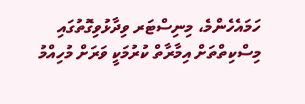ހަމައެހެންމެ، މިނިސްޓަރ ވިދާޅުވިގޮތުގައި މިސްކިތްތަށް އިމާރާތް ކުރުމަކީ ވަރަށް މުހިއްމު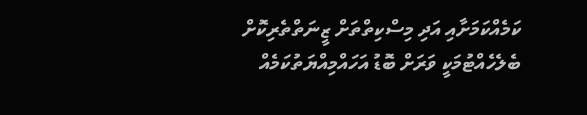ކަމެއްކަމަށާއި އަދި މިސްކިތްތަށް ޒީނަތްތެރިކޮށް ބެލެހެއްޓުމަކީ ވަރަށް ބޮޑު އަހައްމިއްޔަތުކަމެއް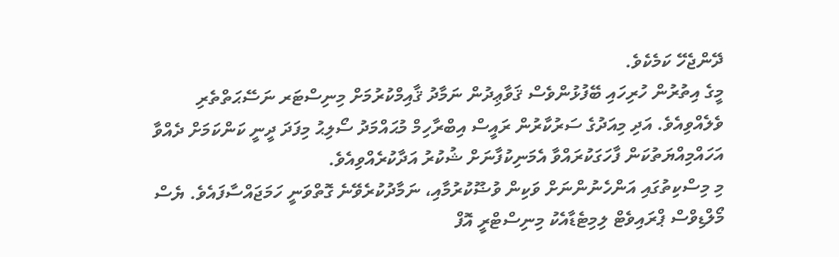ދޭންޖެހޭ ކަމެކެވެ.
މީގެ އިތުރުން ހުރިހައި ބޭފުޅުންވެސް ޤަވާޢިދުން ނަމާދު ޤާއިމްކުރުމަށް މިނިސްޓަރ ނަސޭޙަތްތެރި ވެލެއްވިއެވެ. އަދި މިއަދުގެ ސަރުކާރުން ރައީސް އިބްރާހިމް މުޙައްމަދު ސޯލިޙު މިފަދަ ދީނީ ކަންކަމަށް ދެއްވާ އަހައްމިއްޔަތުކަން ފާހަގަކުރައްވާ އެމަނިކުފާނަށް ޝުކުރު އަދާކުރެއްވިއެވެ.
މި މިސްކިތުގައި އަންހެނުންނަށް ވަކިން ވުޟޫކުރުމާއި، ނަމާދުކުރެވޭނެ ގޮތްވަނީ ހަމަޖައްސާފައެވެ. ޔެސް މޯލްޑިވްސް ޕްރައިވެޓް ލިމިޓެޑާއެކު މިނިސްޓްރީ އޮފް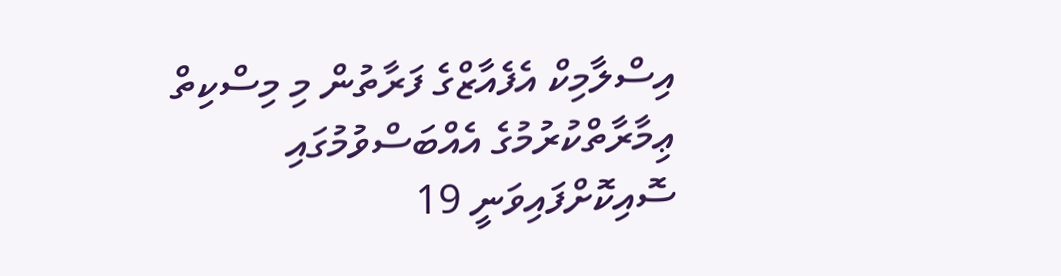އިސްލާމިކް އެފެއާޒްގެ ފަރާތުން މި މިސްކިތް ޢިމާރާތްކުރުމުގެ އެއްބަސްވުމުގައި ސޮއިކޮށްފައިވަނީ 19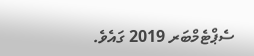ސެޕްޓެމްބަރ 2019 ގައެވެ.